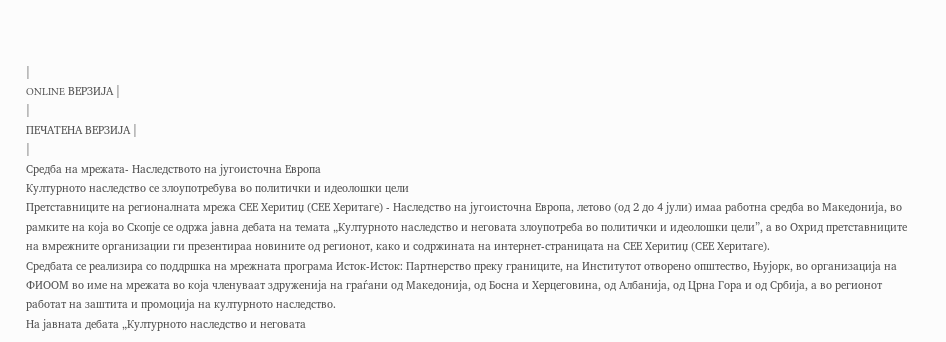|
ONLINE ВЕРЗИЈА |
|
ПЕЧАТЕНА ВЕРЗИЈА |
|
Средба на мрежата- Наследството на југоисточна Европа
Културното наследство се злоупотребува во политички и идеолошки цели
Претставниците на регионалната мрежа СЕЕ Херитиџ (СЕЕ Херитаге) - Наследство на југоисточна Европа, летово (од 2 до 4 јули) имаа работна средба во Македонија, во рамките на која во Скопје се одржа јавна дебата на темата „Културното наследство и неговата злоупотреба во политички и идеолошки цели”, а во Охрид претставниците на вмрежните организации ги презентираа новините од регионот, како и содржината на интернет-страницата на СЕЕ Херитиџ (СЕЕ Херитаге).
Средбата се реализира со поддршка на мрежната програма Исток-Исток: Партнерство преку границите, на Институтот отворено општество, Њујорк, во организација на ФИООМ во име на мрежата во која членуваат здруженија на граѓани од Македонија, од Босна и Херцеговина, од Албанија, од Црна Гора и од Србија, а во регионот работат на заштита и промоција на културното наследство.
На јавната дебата „Културното наследство и неговата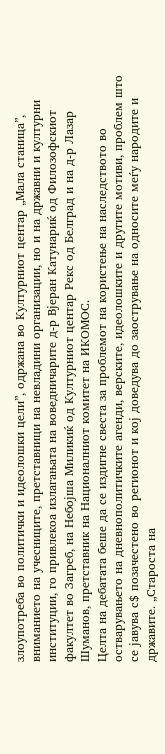злоупотреба во политички и идеолошки цели”, одржана во Културниот центар „Мала станица”, вниманието на учесниците, претставници на невладини организации, но и на државни и културни институции, го привлекоа излагањата на воведничарите д-р Вјеран Катунариќ од Филозофскиот факултет во Загреб, на Небојша Миликиќ од Културниот центар Рекс од Белград и на д-р Лазар Шуманов, претставник на Националниот комитет на ИКОМОС.
Целта на дебатата беше да се издигне свеста за проблемот на користење на наследството во остварувањето на дневнополитичките агенди, верските, идеолошките и другите мотиви, проблем што се јавува с$ позачестено во регионот и кој доведува до заострување на односите меѓу народите и државите. „Староста на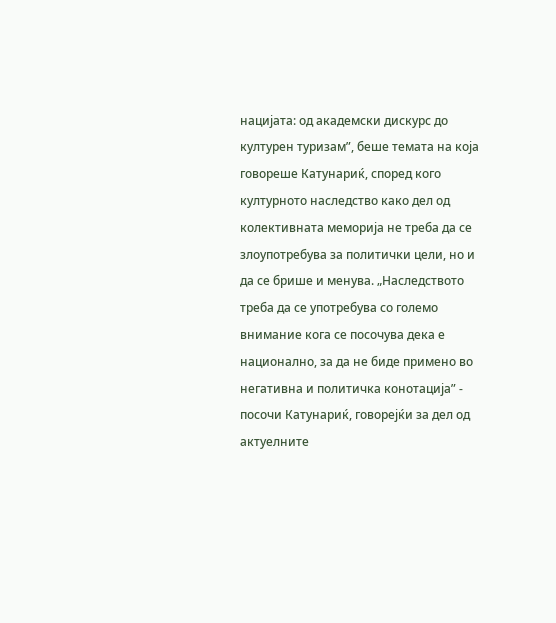нацијата: од академски дискурс до културен туризам”, беше темата на која говореше Катунариќ, според кого културното наследство како дел од колективната меморија не треба да се злоупотребува за политички цели, но и да се брише и менува. „Наследството треба да се употребува со големо внимание кога се посочува дека е национално, за да не биде примено во негативна и политичка конотација” - посочи Катунариќ, говорејќи за дел од актуелните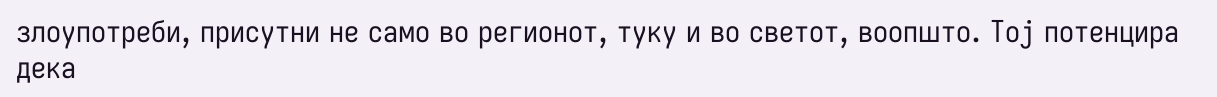злоупотреби, присутни не само во регионот, туку и во светот, воопшто. Тој потенцира дека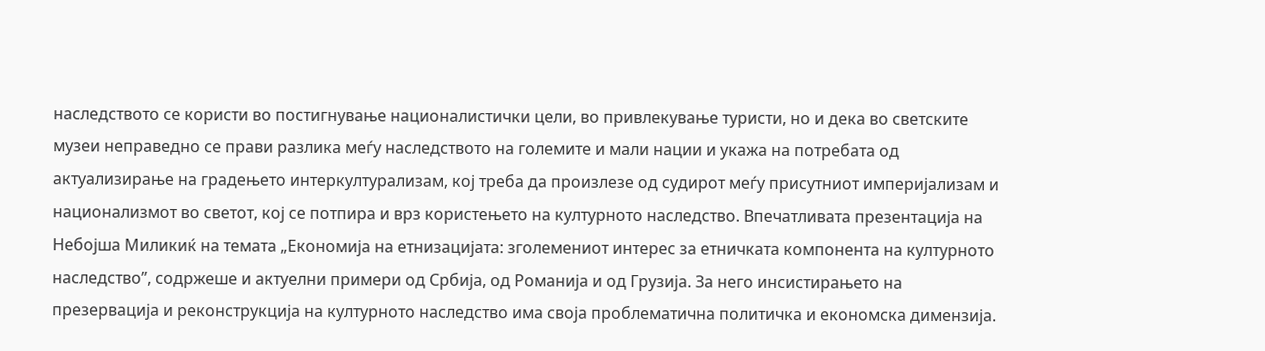наследството се користи во постигнување националистички цели, во привлекување туристи, но и дека во светските музеи неправедно се прави разлика меѓу наследството на големите и мали нации и укажа на потребата од актуализирање на градењето интеркултурализам, кој треба да произлезе од судирот меѓу присутниот империјализам и национализмот во светот, кој се потпира и врз користењето на културното наследство. Впечатливата презентација на Небојша Миликиќ на темата „Економија на етнизацијата: зголемениот интерес за етничката компонента на културното наследство”, содржеше и актуелни примери од Србија, од Романија и од Грузија. За него инсистирањето на презервација и реконструкција на културното наследство има своја проблематична политичка и економска димензија.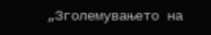„Зголемувањето на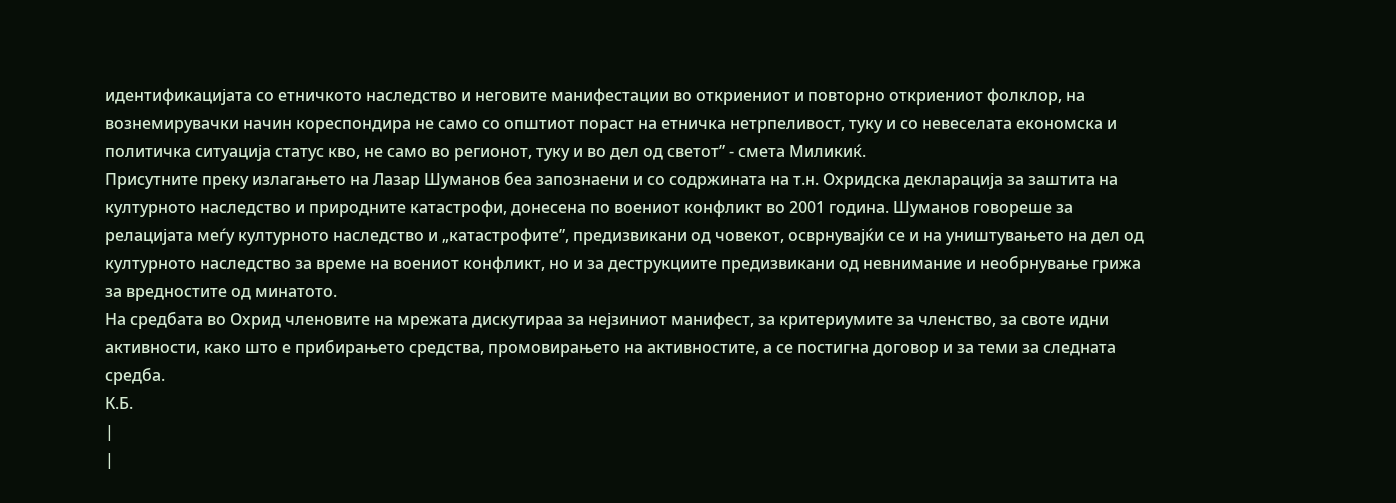идентификацијата со етничкото наследство и неговите манифестации во откриениот и повторно откриениот фолклор, на вознемирувачки начин кореспондира не само со општиот пораст на етничка нетрпеливост, туку и со невеселата економска и политичка ситуација статус кво, не само во регионот, туку и во дел од светот” - смета Миликиќ.
Присутните преку излагањето на Лазар Шуманов беа запознаени и со содржината на т.н. Охридска декларација за заштита на културното наследство и природните катастрофи, донесена по воениот конфликт во 2001 година. Шуманов говореше за релацијата меѓу културното наследство и „катастрофите”, предизвикани од човекот, осврнувајќи се и на уништувањето на дел од културното наследство за време на воениот конфликт, но и за деструкциите предизвикани од невнимание и необрнување грижа за вредностите од минатото.
На средбата во Охрид членовите на мрежата дискутираа за нејзиниот манифест, за критериумите за членство, за своте идни активности, како што е прибирањето средства, промовирањето на активностите, а се постигна договор и за теми за следната средба.
К.Б.
|
|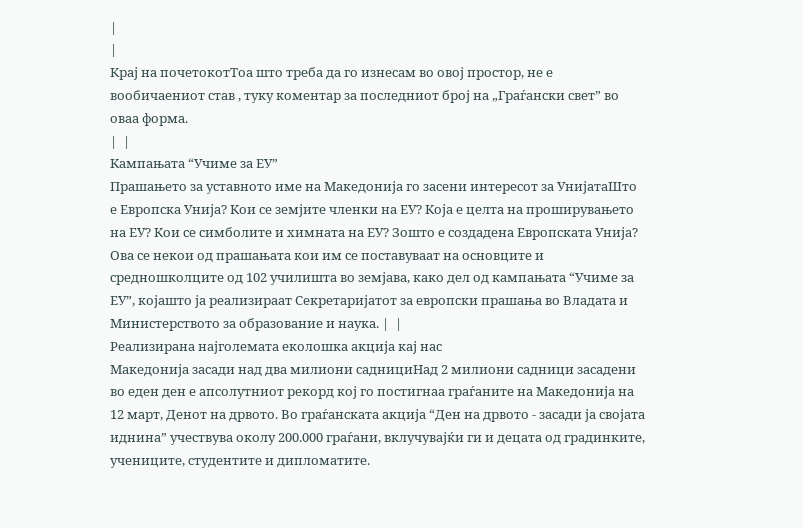|
|
Крај на почетокотТоа што треба да го изнесам во овој простор, не е вообичаениот став , туку коментар за последниот број на „Граѓански свет” во оваа форма.
|  |
Кампањата “Учиме за ЕУ”
Прашањето за уставното име на Македонија го засени интересот за УнијатаШто е Европска Унија? Кои се земјите членки на ЕУ? Која е целта на проширувањето на ЕУ? Кои се симболите и химната на ЕУ? Зошто е создадена Европската Унија? Ова се некои од прашањата кои им се поставуваат на основците и средношколците од 102 училишта во земјава, како дел од кампањата “Учиме за ЕУ”, којашто ја реализираат Секретаријатот за европски прашања во Владата и Министерството за образование и наука. |  |
Реализирана најголемата еколошка акција кај нас
Македонија засади над два милиони саднициНад 2 милиони садници засадени во еден ден е апсолутниот рекорд кој го постигнаа граѓаните на Македонија на 12 март, Денот на дрвото. Во граѓанската акција “Ден на дрвото - засади ја својата иднина” учествува околу 200.000 граѓани, вклучувајќи ги и децата од градинките, учениците, студентите и дипломатите.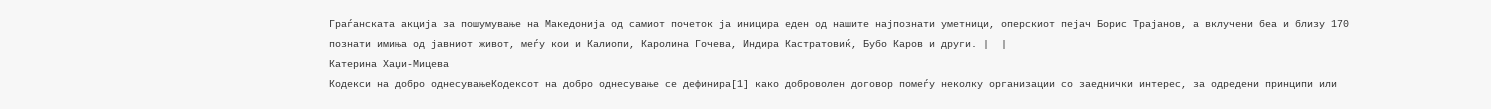Граѓанската акција за пошумување на Македонија од самиот почеток ја иницира еден од нашите најпознати уметници, оперскиот пејач Борис Трајанов, а вклучени беа и близу 170 познати имиња од јавниот живот, меѓу кои и Калиопи, Каролина Гочева, Индира Кастратовиќ, Бубо Каров и други. |  |
Катерина Хаџи-Мицева
Кодекси на добро однесувањеКодексот на добро однесување се дефинира[1] како доброволен договор помеѓу неколку организации со заеднички интерес, за одредени принципи или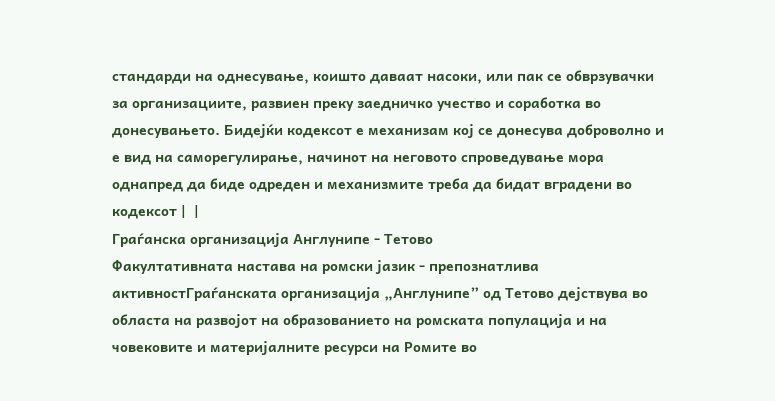стандарди на однесување, коишто даваат насоки, или пак се обврзувачки за организациите, развиен преку заедничко учество и соработка во донесувањето. Бидејќи кодексот е механизам кој се донесува доброволно и е вид на саморегулирање, начинот на неговото спроведување мора однапред да биде одреден и механизмите треба да бидат вградени во кодексот |  |
Граѓанска организација Англунипе - Тетово
Факултативната настава на ромски јазик - препознатлива активностГраѓанската организација „Англунипе” од Тетово дејствува во областа на развојот на образованието на ромската популација и на човековите и материјалните ресурси на Ромите во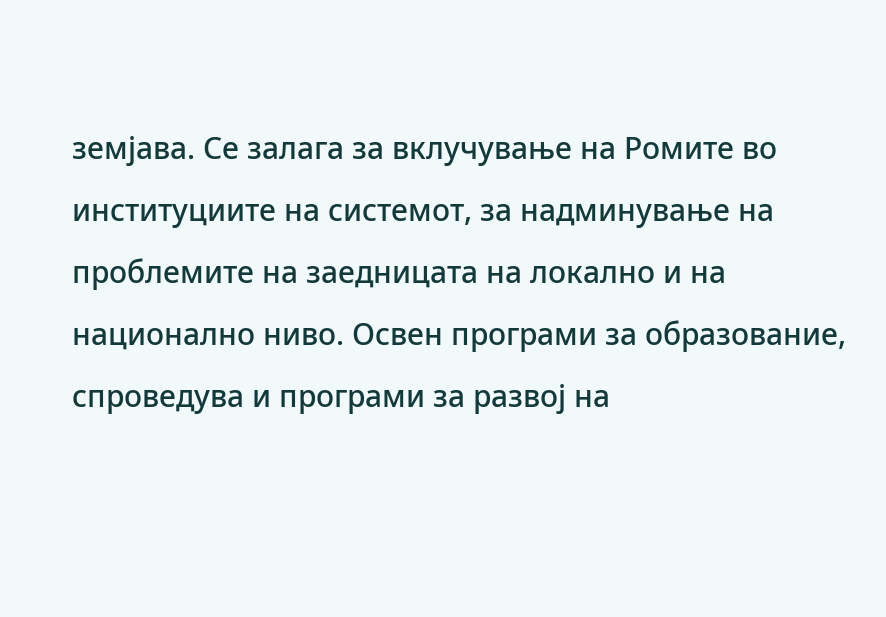земјава. Се залага за вклучување на Ромите во институциите на системот, за надминување на проблемите на заедницата на локално и на национално ниво. Освен програми за образование, спроведува и програми за развој на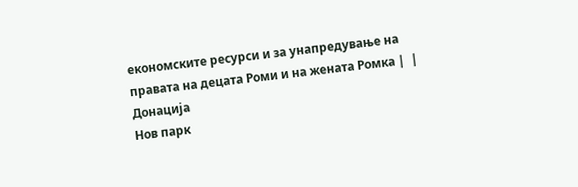економските ресурси и за унапредување на правата на децата Роми и на жената Ромка |  |
Донација
Нов парк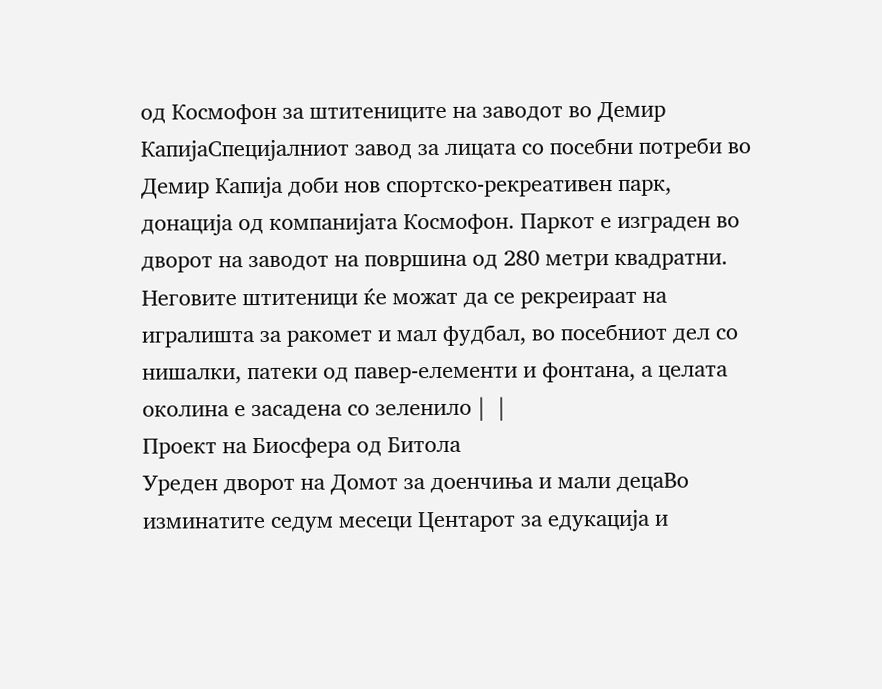од Космофон за штитениците на заводот во Демир КапијаСпецијалниот завод за лицата со посебни потреби во Демир Капија доби нов спортско-рекреативен парк, донација од компанијата Космофон. Паркот е изграден во дворот на заводот на површина од 280 метри квадратни. Неговите штитеници ќе можат да се рекреираат на игралишта за ракомет и мал фудбал, во посебниот дел со нишалки, патеки од павер-елементи и фонтана, а целата околина е засадена со зеленило |  |
Проект на Биосфера од Битола
Уреден дворот на Домот за доенчиња и мали децаВо изминатите седум месеци Центарот за едукација и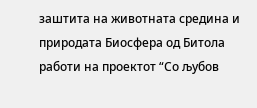заштита на животната средина и природата Биосфера од Битола работи на проектот “Со љубов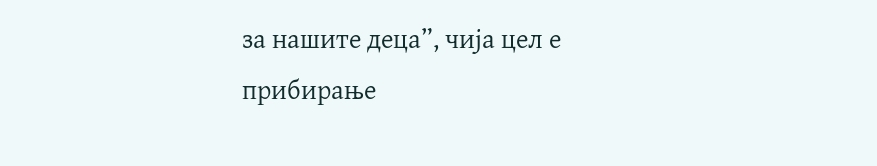за нашите деца”, чија цел е прибирање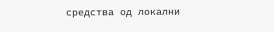средства од локални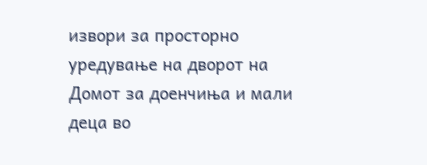извори за просторно уредување на дворот на Домот за доенчиња и мали деца во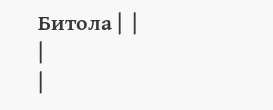Битола |  |
|
|